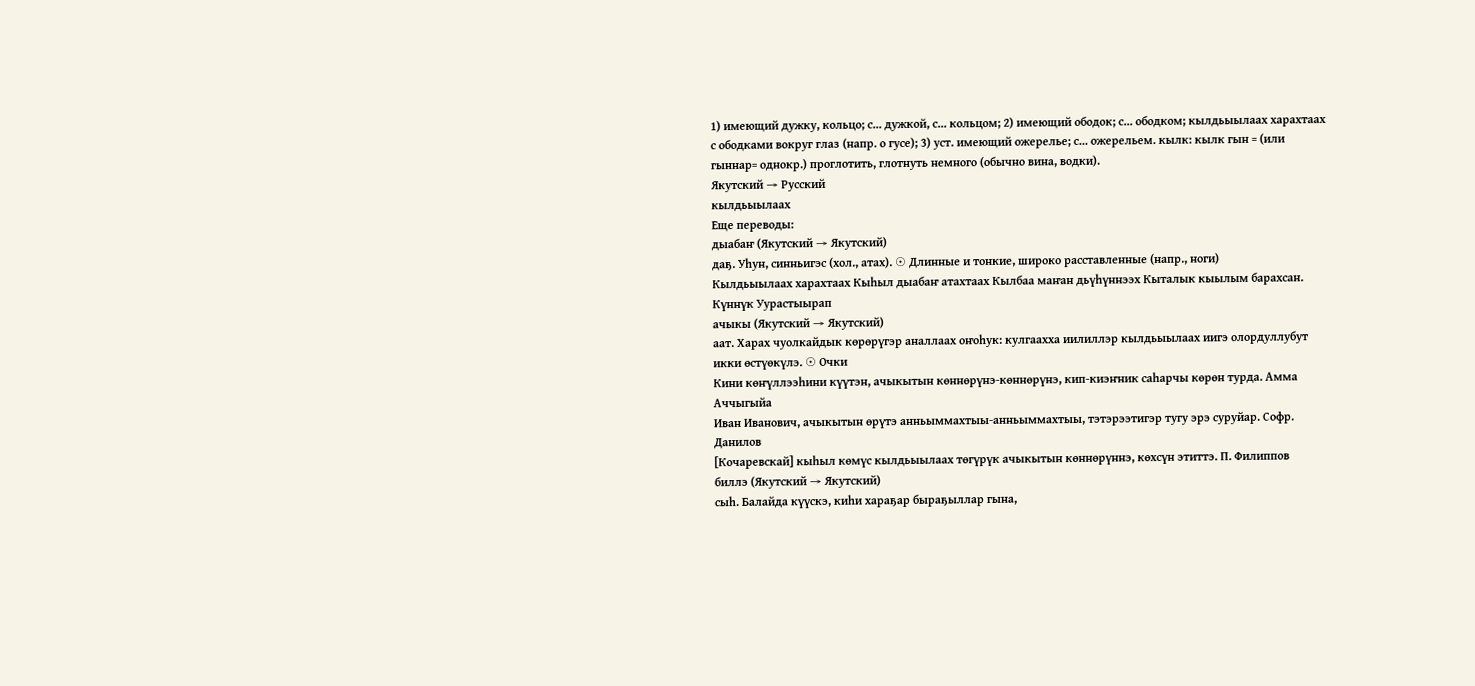1) имеющий дужку, кольцо; с... дужкой, с... кольцом; 2) имеющий ободок; с... ободком; кылдьыылаах харахтаах с ободками вокруг глаз (напр. о гусе); 3) уст. имеющий ожерелье; с... ожерельем. кылк: кылк гын = (или гыннар= однокр.) проглотить, глотнуть немного (обычно вина, водки).
Якутский → Русский
кылдьыылаах
Еще переводы:
дыабаҥ (Якутский → Якутский)
даҕ. Уһун, синньигэс (хол., атах). ☉ Длинные и тонкие, широко расставленные (напр., ноги)
Кылдьыылаах харахтаах Кыһыл дыабаҥ атахтаах Кылбаа маҥан дьүһүннээх Кыталык кыылым барахсан. Күннүк Уурастыырап
ачыкы (Якутский → Якутский)
аат. Харах чуолкайдык көрөрүгэр аналлаах оҥоһук: кулгаахха иилиллэр кылдьыылаах иигэ олордуллубут икки өстүөкүлэ. ☉ Очки
Кини көҥүллээһини күүтэн, ачыкытын көннөрүнэ-көннөрүнэ, кип-киэҥник саһарчы көрөн турда. Амма Аччыгыйа
Иван Иванович, ачыкытын өрүтэ анньыммахтыы-анньыммахтыы, тэтэрээтигэр тугу эрэ суруйар. Софр. Данилов
[Кочаревскай] кыһыл көмүс кылдьыылаах төгүрүк ачыкытын көннөрүннэ, көхсүн этиттэ. П. Филиппов
биллэ (Якутский → Якутский)
сыһ. Балайда күүскэ, киһи хараҕар быраҕыллар гына,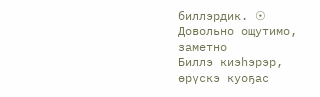биллэрдик. ☉ Довольно ощутимо, заметно
Биллэ киэһэрэр, өрүскэ куоҕас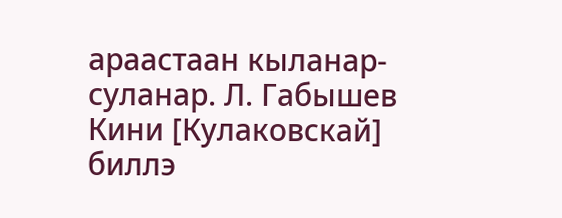араастаан кыланар-суланар. Л. Габышев
Кини [Кулаковскай] биллэ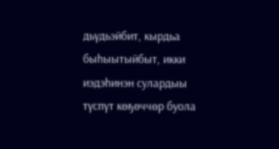дьүдьэйбит, кырдьа быһыытыйбыт, икки иэдэһинэн сулардыы түспүт көҕөччөр буола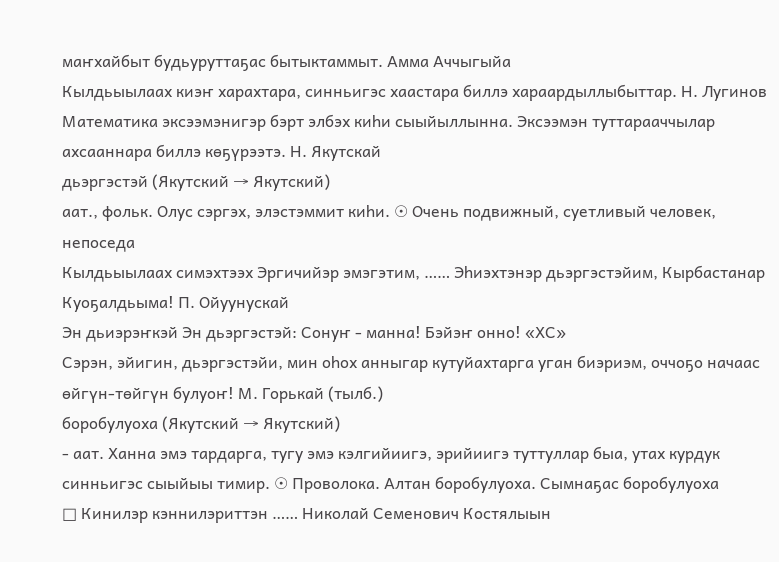маҥхайбыт будьуруттаҕас бытыктаммыт. Амма Аччыгыйа
Кылдьыылаах киэҥ харахтара, синньигэс хаастара биллэ хараардыллыбыттар. Н. Лугинов
Математика эксээмэнигэр бэрт элбэх киһи сыыйыллынна. Эксээмэн туттарааччылар ахсааннара биллэ көҕүрээтэ. Н. Якутскай
дьэргэстэй (Якутский → Якутский)
аат., фольк. Олус сэргэх, элэстэммит киһи. ☉ Очень подвижный, суетливый человек, непоседа
Кылдьыылаах симэхтээх Эргичийэр эмэгэтим, …… Эһиэхтэнэр дьэргэстэйим, Кырбастанар Куоҕалдьыма! П. Ойуунускай
Эн дьиэрэҥкэй Эн дьэргэстэй: Сонуҥ - манна! Бэйэҥ онно! «ХС»
Сэрэн, эйигин, дьэргэстэйи, мин оһох анныгар кутуйахтарга уган биэриэм, оччоҕо начаас өйгүн-төйгүн булуоҥ! М. Горькай (тылб.)
боробулуоха (Якутский → Якутский)
- аат. Ханна эмэ тардарга, тугу эмэ кэлгийиигэ, эрийиигэ туттуллар быа, утах курдук синньигэс сыыйыы тимир. ☉ Проволока. Алтан боробулуоха. Сымнаҕас боробулуоха
□ Кинилэр кэннилэриттэн …… Николай Семенович Костялыын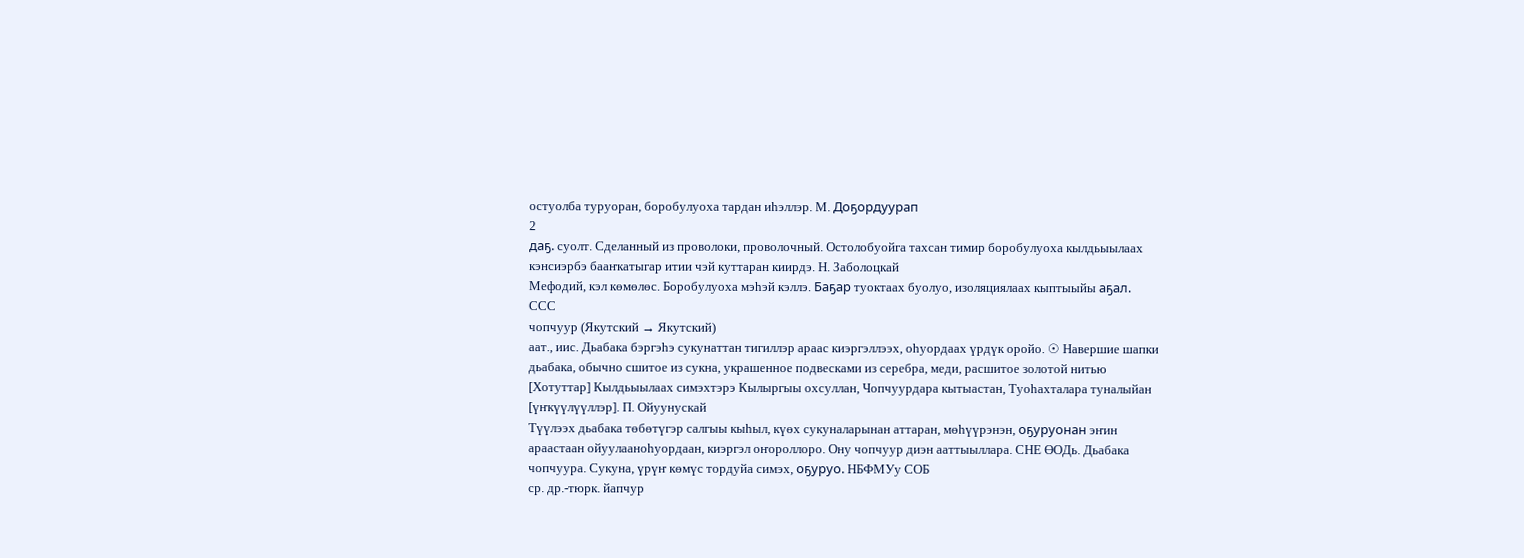остуолба туруоран, боробулуоха тардан иһэллэр. М. Доҕордуурап
2
даҕ. суолт. Сделанный из проволоки, проволочный. Остолобуойга тахсан тимир боробулуоха кылдьыылаах кэнсиэрбэ бааҥкатыгар итии чэй куттаран киирдэ. Н. Заболоцкай
Мефодий, кэл көмөлөс. Боробулуоха мэһэй кэллэ. Баҕар туоктаах буолуо, изоляциялаах кыптыыйы аҕал. ССС
чопчуур (Якутский → Якутский)
аат., иис. Дьабака бэргэһэ сукунаттан тигиллэр араас киэргэллээх, оһуордаах үрдүк оройо. ☉ Навершие шапки дьабака, обычно сшитое из сукна, украшенное подвесками из серебра, меди, расшитое золотой нитью
[Хотуттар] Кылдьыылаах симэхтэрэ Кылыргыы охсуллан, Чопчуурдара кытыастан, Туоһахталара туналыйан [үҥкүүлүүллэр]. П. Ойуунускай
Түүлээх дьабака төбөтүгэр салгыы кыһыл, күөх сукуналарынан аттаран, мөһүүрэнэн, оҕуруонан эҥин араастаан ойуулааноһуордаан, киэргэл оҥороллоро. Ону чопчуур диэн ааттыыллара. СНЕ ӨОДь. Дьабака чопчуура. Сукуна, үрүҥ көмүс тордуйа симэх, оҕуруо. НБФМУу СОБ
ср. др.-тюрк. йапчур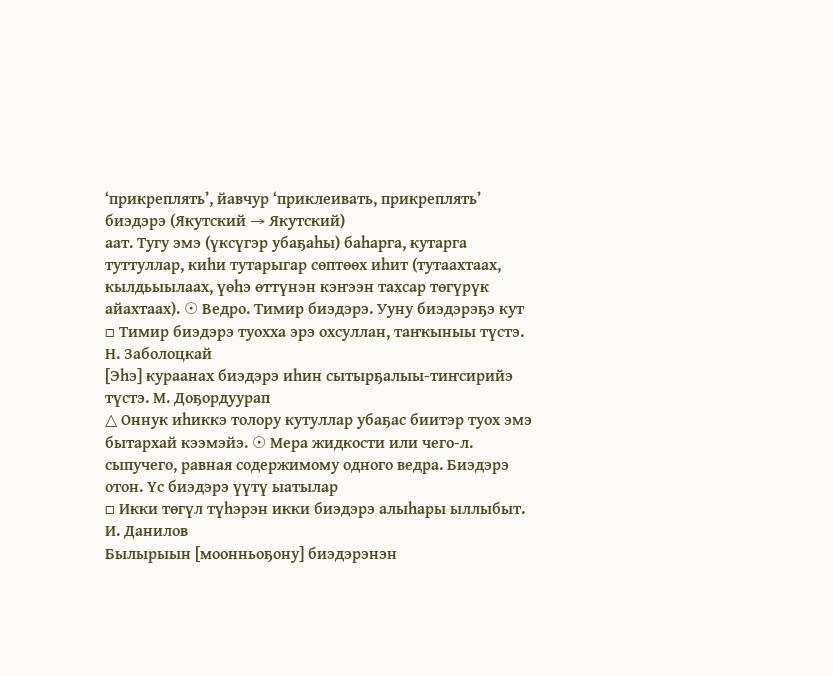‘прикреплять’, йавчур ‘приклеивать, прикреплять’
биэдэрэ (Якутский → Якутский)
аат. Тугу эмэ (үксүгэр убаҕаһы) баһарга, кутарга туттуллар, киһи тутарыгар сөптөөх иһит (тутаахтаах, кылдьыылаах, үөһэ өттүнэн кэҥээн тахсар төгүрүк айахтаах). ☉ Ведро. Тимир биэдэрэ. Ууну биэдэрэҕэ кут
□ Тимир биэдэрэ туохха эрэ охсуллан, таҥкыныы түстэ. Н. Заболоцкай
[Эһэ] кураанах биэдэрэ иһин сытырҕалыы-тиҥсирийэ түстэ. М. Доҕордуурап
△ Оннук иһиккэ толору кутуллар убаҕас биитэр туох эмэ бытархай кээмэйэ. ☉ Мера жидкости или чего-л. сыпучего, равная содержимому одного ведра. Биэдэрэ отон. Үс биэдэрэ үүтү ыатылар
□ Икки төгүл түһэрэн икки биэдэрэ алыһары ыллыбыт. И. Данилов
Былырыын [моонньоҕону] биэдэрэнэн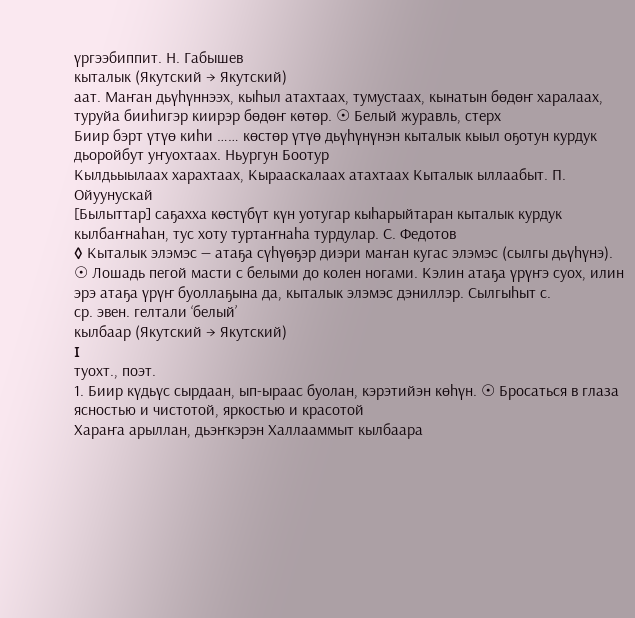үргээбиппит. Н. Габышев
кыталык (Якутский → Якутский)
аат. Маҥан дьүһүннээх, кыһыл атахтаах, тумустаах, кынатын бөдөҥ харалаах, туруйа бииһигэр киирэр бөдөҥ көтөр. ☉ Белый журавль, стерх
Биир бэрт үтүө киһи …… көстөр үтүө дьүһүнүнэн кыталык кыыл оҕотун курдук дьоройбут уҥуохтаах. Ньургун Боотур
Кылдьыылаах харахтаах, Кырааскалаах атахтаах Кыталык ыллаабыт. П. Ойуунускай
[Былыттар] саҕахха көстүбүт күн уотугар кыһарыйтаран кыталык курдук кылбаҥнаһан, тус хоту туртаҥнаһа турдулар. С. Федотов
◊ Кыталык элэмэс — атаҕа сүһүөҕэр диэри маҥан кугас элэмэс (сылгы дьүһүнэ). ☉ Лошадь пегой масти с белыми до колен ногами. Кэлин атаҕа үрүҥэ суох, илин эрэ атаҕа үрүҥ буоллаҕына да, кыталык элэмэс дэниллэр. Сылгыһыт с.
ср. эвен. гелтали ‘белый’
кылбаар (Якутский → Якутский)
I
туохт., поэт.
1. Биир күдьүс сырдаан, ып-ыраас буолан, кэрэтийэн көһүн. ☉ Бросаться в глаза ясностью и чистотой, яркостью и красотой
Хараҥа арыллан, дьэҥкэрэн Халлааммыт кылбаара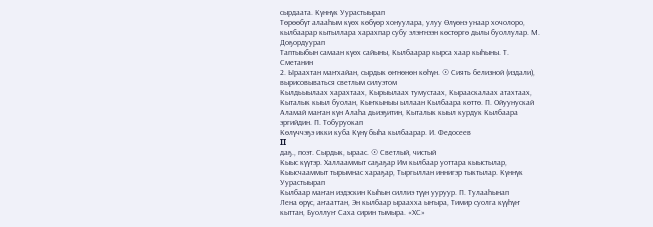сырдаата. Күннүк Уурастыырап
Төрөөбүт алааһым күөх көбүөр хонуулара, улуу Өлүөнэ унаар хочолоро, кылбаарар кытыллара харахпар субу элэҥнээн көстөргө дылы буоллулар. М. Доҕордуурап
Таптыыбын самаан күөх сайыны, Кылбаарар кырса хаар кыһыны. Т. Сметанин
2. Ыраахтан маҥхайан, сырдык өҥнөнөн көһүн. ☉ Сиять белизной (издали), вырисовываться светлым силуэтом
Кылдьыылаах харахтаах, Кырыылаах тумустаах, Кырааскалаах атахтаах, Кыталык кыыл буолан, Кыҥкыныы ыллаан Кылбаара көттө. П. Ойуунускай
Аламай маҥан күн Алаһа дьиэҕитин, Кыталык кыыл курдук Кылбаара эргийдин. П. Тобуруокап
Көлүччэҕэ икки куба Күнү быһа кылбаарар. И. Федосеев
II
даҕ., поэт. Сырдык, ыраас. ☉ Светлый, чистый
Кыыс күүтэр. Халлааммыт саҕаҕар Им кылбаар уоттара кыыстылар, Кыысчааммыт тырымнас хараҕар, Тыргыллан иннигэр тыктылар. Күннүк Уурастыырап
Кылбаар маҥан иэдэскин Кыһын силлиэ түүн ууруур. П. Тулааһынап
Лена өрүс, аҥааттан, Эн кылбаар ыраахха ыҥыра, Тимир суолга күүһүҥ кыттан, Буоллуҥ Саха сирин тымыра. «ХС»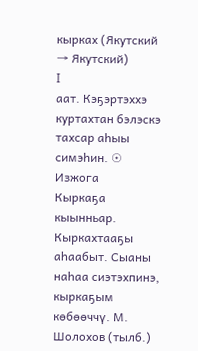кырках (Якутский → Якутский)
I
аат. Кэҕэртэххэ куртахтан бэлэскэ тахсар аһыы симэһин. ☉ Изжога
Кыркаҕа кыынньар. Кыркахтааҕы аһаабыт. Сыаны наһаа сиэтэхпинэ, кыркаҕым көбөөччү. М. Шолохов (тылб.)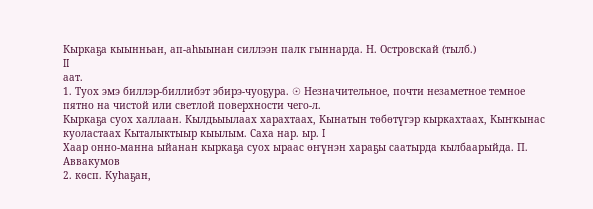Кыркаҕа кыынньан, ап-аһыынан силлээн палк гыннарда. Н. Островскай (тылб.)
II
аат.
1. Туох эмэ биллэр-биллибэт эбирэ-чуоҕура. ☉ Незначительное, почти незаметное темное пятно на чистой или светлой поверхности чего-л.
Кыркаҕа суох халлаан. Кылдьыылаах харахтаах, Кынатын төбөтүгэр кыркахтаах, Кыҥкынас куоластаах Кыталыктыыр кыылым. Саха нар. ыр. I
Хаар онно-манна ыйанан кыркаҕа суох ыраас өҥүнэн хараҕы саатырда кылбаарыйда. П. Аввакумов
2. көсп. Куһаҕан,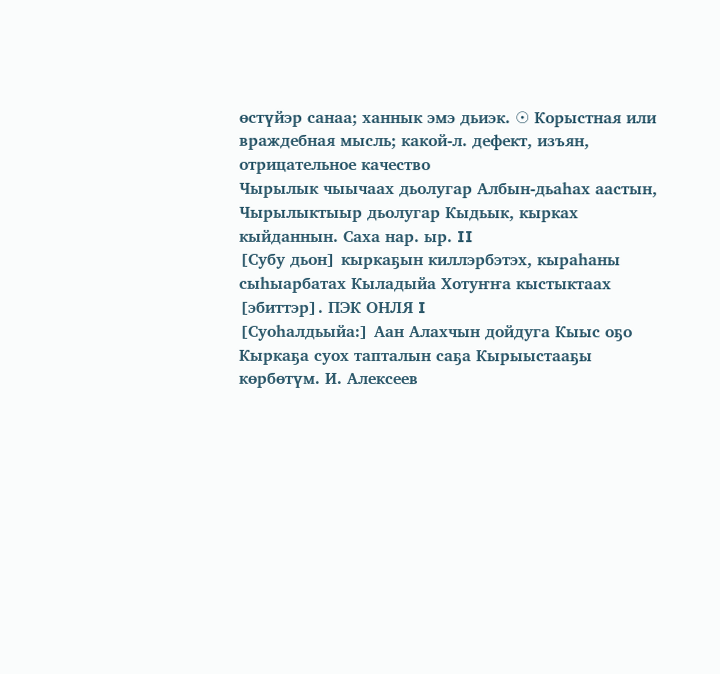өстүйэр санаа; ханнык эмэ дьиэк. ☉ Корыстная или враждебная мысль; какой-л. дефект, изъян, отрицательное качество
Чырылык чыычаах дьолугар Албын-дьаһах аастын, Чырылыктыыр дьолугар Кыдьык, кырках кыйданнын. Саха нар. ыр. II
[Субу дьон] кыркаҕын киллэрбэтэх, кыраһаны сыһыарбатах Кыладыйа Хотуҥҥа кыстыктаах [эбиттэр]. ПЭК ОНЛЯ I
[Суоһалдьыйа:] Аан Алахчын дойдуга Кыыс оҕо Кыркаҕа суох тапталын саҕа Кырыыстааҕы көрбөтүм. И. Алексеев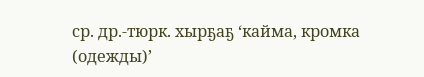ср. др.-тюрк. хырҕаҕ ‘кайма, кромка (одежды)’